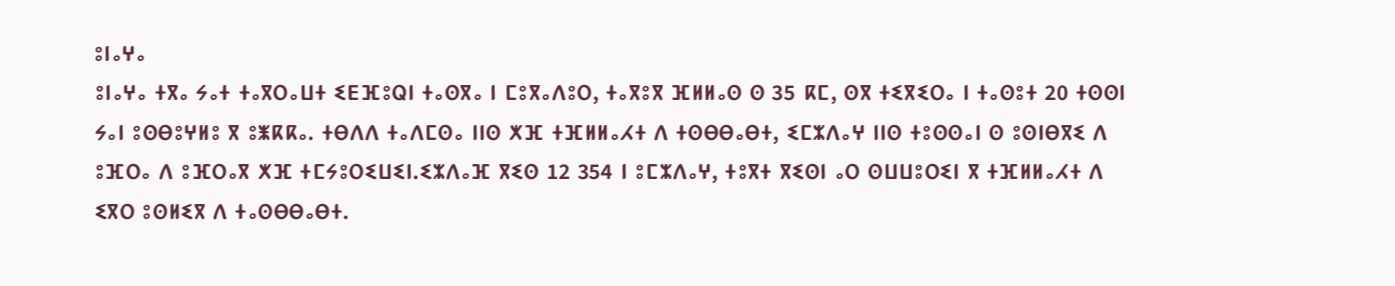ⵓⵏⴰⵖⴰ
ⵓⵏⴰⵖⴰ ⵜⴳⴰ ⵢⴰⵜ ⵜⴰⴳⵔⴰⵡⵜ ⵉⴹⴼⵓⵕⵏ ⵜⴰⵙⴳⴰ ⵏ ⵎⵓⴳⴰⴷⵓⵔ, ⵜⴰⴳⵓⴳ ⴼⵍⵍⴰⵙ ⵙ 35 ⴽⵎ, ⵙⴳ ⵜⵉⴳⵉⵔⴰ ⵏ ⵜⴰⵙⵓⵜ 20 ⵜⵙⵙⵏ ⵢⴰⵏ ⵓⵙⴱⵓⵖⵍⵓ ⴳ ⵓⵥⴽⴽⴰ. ⵜⴱⴷⴷ ⵜⴰⴷⵎⵙⴰ ⵏⵏⵙ ⵅⴼ ⵜⴼⵍⵍⴰⵃⵜ ⴷ ⵜⵙⴱⴱⴰⴱⵜ, ⵉⵎⵣⴷⴰⵖ ⵏⵏⵙ ⵜⵓⵙⵙⴰⵏ ⵙ ⵓⵙⵏⴱⴳⵉ ⴷ ⵓⴼⵔⴰ ⴷ ⵓⴼⵔⴰⴳ ⵅⴼ ⵜⵎⵢⵓⵔⵉⵡⵉⵏ.ⵉⵣⴷⴰⴼ ⴳⵉⵙ 12 354 ⵏ ⵓⵎⵣⴷⴰⵖ, ⵜⵓⴳⵜ ⴳⵉⵙⵏ ⴰⵔ ⵙⵡⵡⵓⵔⵉⵏ ⴳ ⵜⴼⵍⵍⴰⵃⵜ ⴷ ⵉⴳⵔ ⵓⵙⵍⵉⴳ ⴷ ⵜⴰⵙⴱⴱⴰⴱⵜ.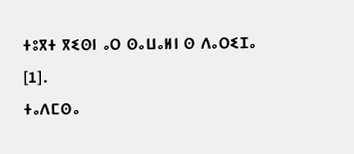ⵜⵓⴳⵜ ⴳⵉⵙⵏ ⴰⵔ ⵙⴰⵡⴰⵍⵏ ⵙ ⴷⴰⵔⵉⵊⴰ [1].
ⵜⴰⴷⵎⵙⴰ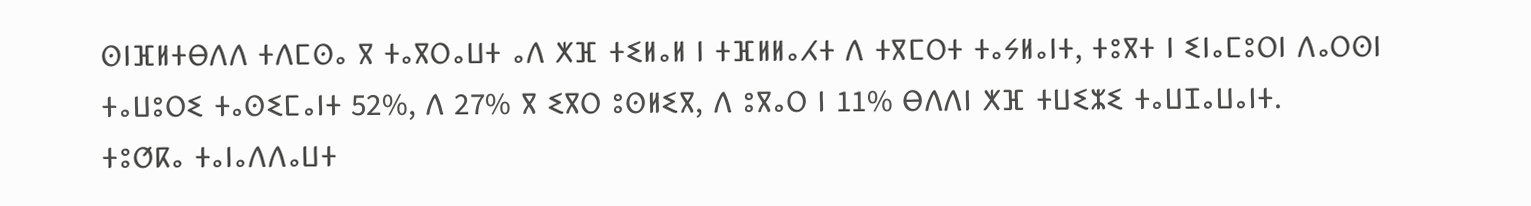ⵙⵏⴼⵍⵜⴱⴷⴷ ⵜⴷⵎⵙⴰ ⴳ ⵜⴰⴳⵔⴰⵡⵜ ⴰⴷ ⵅⴼ ⵜⵉⵍⴰⵍ ⵏ ⵜⴼⵍⵍⴰⵃⵜ ⴷ ⵜⴳⵎⵔⵜ ⵜⴰⵢⵍⴰⵏⵜ, ⵜⵓⴳⵜ ⵏ ⵉⵏⴰⵎⵓⵔⵏ ⴷⴰⵔⵙⵏ ⵜⴰⵡⵓⵔⵉ ⵜⴰⵙⵉⵎⴰⵏⵜ 52%, ⴷ 27% ⴳ ⵉⴳⵔ ⵓⵙⵍⵉⴳ, ⴷ ⵓⴳⴰⵔ ⵏ 11% ⴱⴷⴷⵏ ⵅⴼ ⵜⵡⵉⵣⵉ ⵜⴰⵡⵊⴰⵡⴰⵏⵜ.
ⵜⵓⵚⴽⴰ ⵜⴰⵏⴰⴷⴷⴰⵡⵜ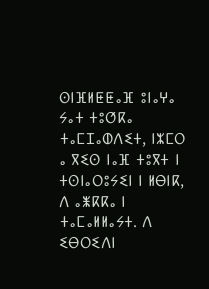ⵙⵏⴼⵍⵟⵟⴰⴼ ⵓⵏⴰⵖⴰ ⵢⴰⵜ ⵜⵓⵚⴽⴰ ⵜⴰⵎⵊⴰⵀⴷⵉⵜ, ⵏⵣⵎⵔ ⴰ ⴳⵉⵙ ⵏⴰⴼ ⵜⵓⴳⵜ ⵏ ⵜⵙⵏⴰⵔⵓⵢⵉⵏ ⵏ ⵍⴱⵏⴽ, ⴷ ⴰⵥⴽⴽⴰ ⵏ ⵜⴰⵎⴰⵍⵍⴰⵢⵜ. ⴷ ⵉⴱⵔⵉⴷⵏ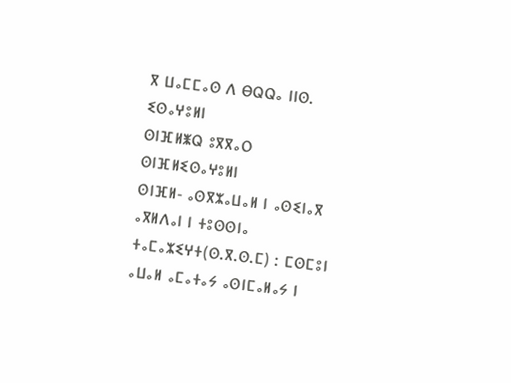ⴳ ⵡⴰⵎⵎⴰⵙ ⴷ ⴱⵕⵕⴰ ⵏⵏⵙ.
ⵉⵙⴰⵖⵓⵍⵏ
ⵙⵏⴼⵍⵥⵕ ⵓⴳⴳⴰⵔ
ⵙⵏⴼⵍⵉⵙⴰⵖⵓⵍⵏ
ⵙⵏⴼⵍ- ⴰⵙⴳⵣⴰⵡⴰⵍ ⵏ ⴰⵙⵉⵏⴰⴳ ⴰⴳⵍⴷⴰⵏ ⵏ ⵜⵓⵙⵙⵏⴰ ⵜⴰⵎⴰⵣⵉⵖⵜ(ⵙ.ⴳ.ⵙ.ⵎ) : ⵎⵙⵎⵓⵏ ⴰⵡⴰⵍ ⴰⵎⴰⵜⴰⵢ ⴰⵙⵏⵎⴰⵍⴰⵢ ⵏ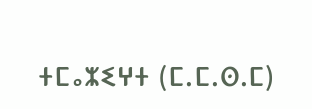ⵜⵎⴰⵣⵉⵖⵜ (ⵎ.ⵎ.ⵙ.ⵎ)